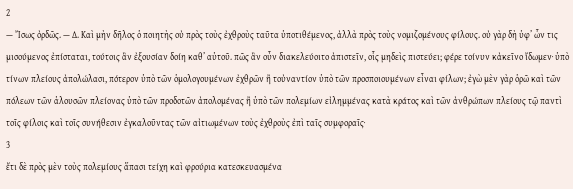2
— Ἴσως ὀρδῶς. — Δ. Καὶ μὴν δῆλος ὁ ποιητὴς οὐ πρὸς τοὺς ἐχθροὺς ταῦτα ὑποτιθέμενος, ἀλλὰ πρὸς τοὺς νομιζομένους φίλους. οὐ γὰρ δὴ ὑφ’ ὧν τις μισούμενος ἐπίσταται, τούτοις ἂν ἐξουσίαν δοίη καθ’ αὑτοῦ. πῶς ἂν οὖν διακελεύοιτο ἀπιστεῖν, οἷς μηδεὶς πιστεύει; φέρε τοίνυν κἀκεῖνο ἴδωμεν· ὑπὸ τίνων πλείους ἀπολώλασι, πότερον ὑπὸ τῶν ὁμολογουμένων ἐχθρῶν ἢ τοὐναντίον ὑπὸ τῶν προσποιουμένων εἶναι φίλων; ἐγὼ μὲν γὰρ ὁρῶ καὶ τῶν πόλεων τῶν ἁλουσῶν πλείονας ὑπὸ τῶν προδοτῶν ἀπολομένας ἢ ὑπὸ τῶν πολεμίων εἰλημμένας κατὰ κράτος καὶ τῶν ἀνθρώπων πλείους τῷ παντὶ τοῖς φίλοις καὶ τοῖς συνήθεσιν ἐγκαλοῦντας τῶν αἰτιωμένων τοὺς ἐχθροὺς ἐπὶ ταῖς συμφοραῖς·
3
ἔτι δὲ πρὸς μὲν τοὺς πολεμίους ἅπασι τείχη καὶ φρούρια κατεσκευασμένα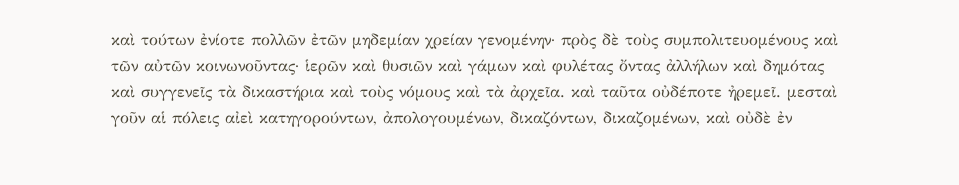καὶ τούτων ἐνίοτε πολλῶν ἐτῶν μηδεμίαν χρείαν γενομένην· πρὸς δὲ τοὺς συμπολιτευομένους καὶ τῶν αὐτῶν κοινωνοῦντας· ἱερῶν καὶ θυσιῶν καὶ γάμων καὶ φυλέτας ὄντας ἀλλήλων καὶ δημότας καὶ συγγενεῖς τὰ δικαστήρια καὶ τοὺς νόμους καὶ τὰ ἀρχεῖα. καὶ ταῦτα οὐδέποτε ἠρεμεῖ. μεσταὶ γοῦν αἱ πόλεις αἰεὶ κατηγορούντων, ἀπολογουμένων, δικαζόντων, δικαζομένων, καὶ οὐδὲ ἐν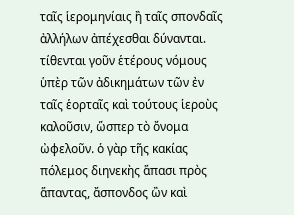ταῖς ἱερομηνίαις ἢ ταῖς σπονδαῖς ἀλλήλων ἀπέχεσθαι δύνανται. τίθενται γοῦν ἑτέρους νόμους ὑπὲρ τῶν ἀδικημάτων τῶν ἐν ταῖς ἑορταῖς καὶ τούτους ἱεροὺς καλοῦσιν, ὥσπερ τὸ ὄνομα ὠφελοῦν. ὁ γὰρ τῆς κακίας πόλεμος διηνεκὴς ἅπασι πρὸς ἅπαντας, ἄσπονδος ὢν καὶ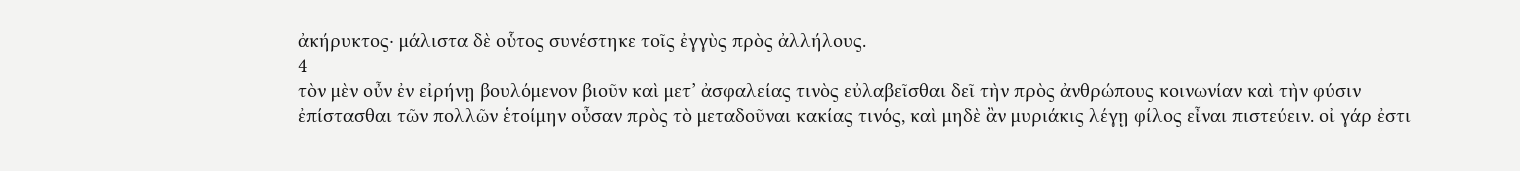ἀκήρυκτος· μάλιστα δὲ οὗτος συνέστηκε τοῖς ἐγγὺς πρὸς ἀλλήλους.
4
τὸν μὲν οὖν ἐν εἰρήνῃ βουλόμενον βιοῦν καὶ μετ’ ἀσφαλείας τινὸς εὐλαβεῖσθαι δεῖ τὴν πρὸς ἀνθρώπους κοινωνίαν καὶ τὴν φύσιν ἐπίστασθαι τῶν πολλῶν ἑτοίμην οὖσαν πρὸς τὸ μεταδοῦναι κακίας τινός, καὶ μηδὲ ἂν μυριάκις λέγῃ φίλος εἶναι πιστεύειν. οἰ γάρ ἐστι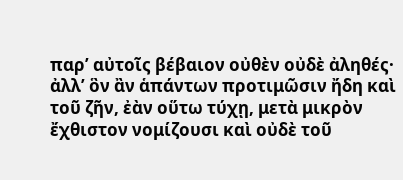παρ’ αὐτοῖς βέβαιον οὐθὲν οὐδὲ ἀληθές· ἀλλ’ ὃν ἂν ἁπάντων προτιμῶσιν ἤδη καὶ τοῦ ζῆν, ἐὰν οὕτω τύχῃ, μετὰ μικρὸν ἔχθιστον νομίζουσι καὶ οὐδὲ τοῦ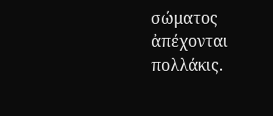σώματος ἀπέχονται πολλάκις.